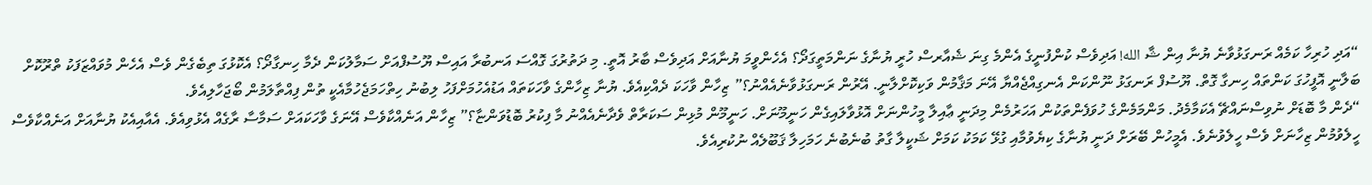“އަދި ހުރިހާ ކަމެއް ރަނގަޅުވާނެ ޔުނާ އިން ޝާ الله! އަދިވެސް ކުންފުނީގެ އެންމެ ގިނަ ޝެއާރސް ހުރީ ޔުނާގެ ނަންމަތީގަދޯ؟ އެހެންވީމަ ޔުނާއަށް އަދިވެސް ބާރު އޮތީ. މި ދަތުރުގަ ގޮއްސަ އަނބުރާ އައިސް ޔޫސުފްއަށް ސަމާލުކަން ދެމާ ހިނގާދޯ؟ އެކޮޅުގަ ތިބެގެން ވެސް އެހެން މުވައްޒަފަކު ތްރޫކޮށް ބަލާނީ އޮފީހުގަ ކަންތައް ހިނގާ ގޮތް. ޔޫސުފް ރަނގަޅު ނޫންކަން އެނގިއްޖެއްޔާ އޭނަ މަޤާމުން ވަކިކޮށްލާނީ. އޭރުން ރަނގަޅުވާނެއެއްނު؟” ޒިހާން ވާހަކަ ދެއްކިއެވެ. ޔުނާ ޒިހާންގެ ވާހަކަތައް އަޑުއެހުމަށްފަހު ލިބުނު ހިތްހަމަޖެހުމާއެކީ ތުން ފިއްތާލަމުން ބޯޖަހާލިއެވެ.
“ދެން މާ ބޮޑަށް ނުވިސްނައްޗޭ އެކަމާމެދު. މަންމަމެންގެ ހުވަފެންތަކުން އަހަރުމެން މިދަނީ ޢާއިލާ މީހުންނަށް އޮޅުވާލައިގެން ހަނީމޫނަށް. ހަނީމޫން މުޅިން ސަކަރާތް ވެދާނެއެއްނު މާ ފިކުރު ބޮޑުވަންޏާ؟” ޒިހާން އަނެއްކާވެސް އޭނަގެ ވާހަކައަށް ސަމާސާ ރާގެއް އެޅުވިއެވެ. އެއާއިއެކު ޔުނާއަށް އަނެއްކާވެސް ހީލެވުމުން ޒިހާނަށް ވެސް ހީލެވުނެވެ. އެމީހުން ބޭރަށް ދަނީ ޔުނާގެ ކިޔެވުމާއި ގުޅޭ ކަމަކު ކަމަށް ޝަކީލާ ގާތު ބުނެބުނެ ހަމަހިލާ ޤަބޫލެއް ނުކުރިއެވެ.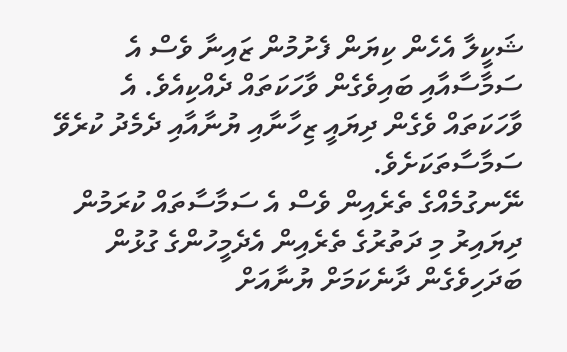ޝަކީލާ އެހެން ކިޔަން ފެށުމުން ޒައިނާ ވެސް އެ ސަމާސާއާއި ބައިވެގެން ވާހަކަތައް ދެއްކިއެވެ. އެ ވާހަކަތައް ވެގެން ދިޔައީ ޒިހާނާއި ޔުނާއާއި ދެމެދު ކުރެވޭ ސަމާސާތަކަށެވެ.
ނޭނގުމެއްގެ ތެރެއިން ވެސް އެ ސަމާސާތައް ކުރަމުން ދިޔައިރު މި ދަތުރުގެ ތެރެއިން އެދެމީހުންގެ ގުޅުން ބަދަހިވެގެން ދާނެކަމަށް ޔުނާއަށް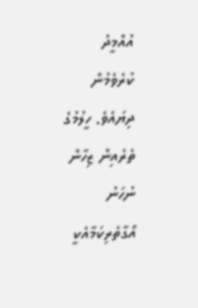އުއްމީދު ކުރެވެމުން ދިޔައެވެ. ހީލުމުގެ ތެރެއިން ޒިހާން ނުހަނު އޯގާތެރިކަމާއެކީ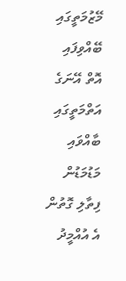މޭޒުމަތީގައި ބޭއްވިފައި އޮތް އޭނަގެ އަތްމަތީގައި ބާއްވައި މަޑުމަޑުން ފިތާލި ގޮތުން އެ އުއްމީދު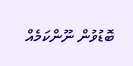ބޮޑުވުން ނޫންކަމެއް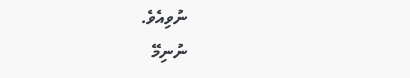ނުވިއެވެ.
ނުނިމޭ